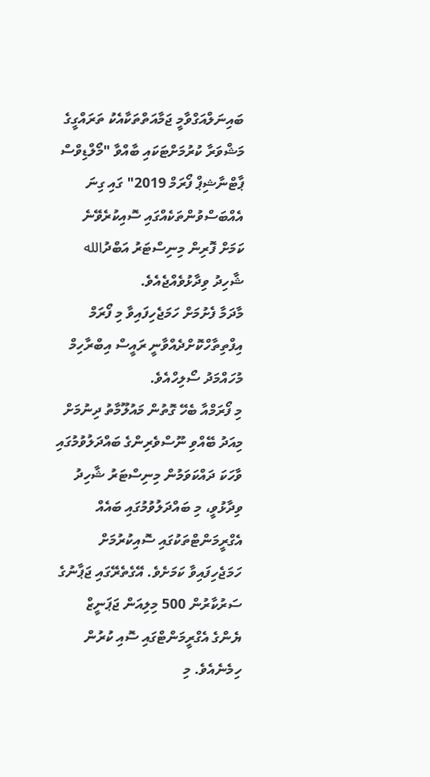ބައިނަލްއަގްވާމީ ޖަމާއަތްތަކާއެކު ތަރައްގީގެ މަޝްވަރާ ކުރުމަށްޓަކައި ބާއްވާ "މޯލްޑިވްސް ޕާޓްނާޝިޕް ފޯރަމް 2019" ގައި ގިނަ އެއްބަސްވުންތަކެއްގައި ސޮއިކުރެވޭނެ ކަމަށް ފޮރިން މިނިސްޓަރު އަބްދުالله ޝާހިދު ވިދާޅުވެއްޖެއެވެ.
މާދަމާ ފެށުމަށް ހަމަޖެހިފައިވާ މި ފޯރަމް އިފްތިތާހްކޮށްދެއްވާނީ ރައީސް އިބްރާހިމް މުހައްމަދު ސޯލިހްއެވެ.
މި ފޯރަމްއާ ބެހޭ ގޮތުން މައުލޫމާތު ދިނުމަށް މިއަދު ބޭއްވި ނޫސްވެރިންގެ ބައްދަލުވުމުގައި ވާހަކަ ދައްކަވަމުން މިނިސްޓަރު ޝާހިދު ވިދާޅުވީ، މި ބައްދަލުވުމުގައި ބައެއް އެގްރީމަންޓްތަކުގައި ސޮއިކުރުމަށް ހަމަޖެހިފައިވާ ކަމަށެވެ. އޭގެތެރޭގައި ޖަޕާނުގެ ސަރުކާރުން 500 މިލިއަން ޖަޕަނީޒް ޔެންގެ އެގްރީމަންޓްގައި ސޮއި ކުރުން ހިމެނެއެވެ. މި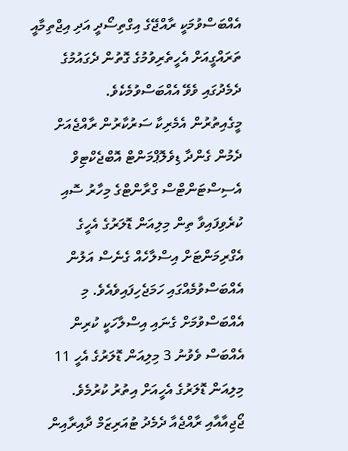އެއްބަސްވުމަކީ ރާއްޖޭގެ އިގްތިސޯދީ އަދި އިޖްތިމާއީ ތަރައްގީއަށް އެހީތެރިވުމުގެ ގޮތުން ދެގައުމުގެ ދެމެދުގައި ވެވޭ އެއްބަސްވުމެކެވެ.
މީގެއިތުރުން އެމެރިކާ ސަރުކާރުން ރާއްޖެއަށް ދެމުން ގެންދާ ޑިވެލޮޕްމަންޓް އޮބްޖެކްޓިވް އެސިސްޓަންޓްސް ގްރާންޓްގެ މިހާރު ސޮއި ކުރެވިފައިވާ ތިން މިލިއަން ޑޮލަރުގެ އެހީގެ އެގްރިމަންޓަށް އިސްލާހެއް ގެނެސް އަލުން އެއްބަސްވުމެއްގައި ހަމަޖެހިފައިވެއެވެ. މި އެއްބަސްވުމަށް ގެނައި އިސްލާހަކީ ކުރިން އެއްބަސް ވެވުނު 3 މިލިއަން ޑޮލަރުގެ އެހީ 11 މިލިއަން ޑޮލަރުގެ އެހީއަށް އިތުރު ކުރުމެވެ.
ޖޯޖިއާއާއި ރާއްޖެއާ ދެމެދު ޓުއަރިޒަމް ދާއިރާއިން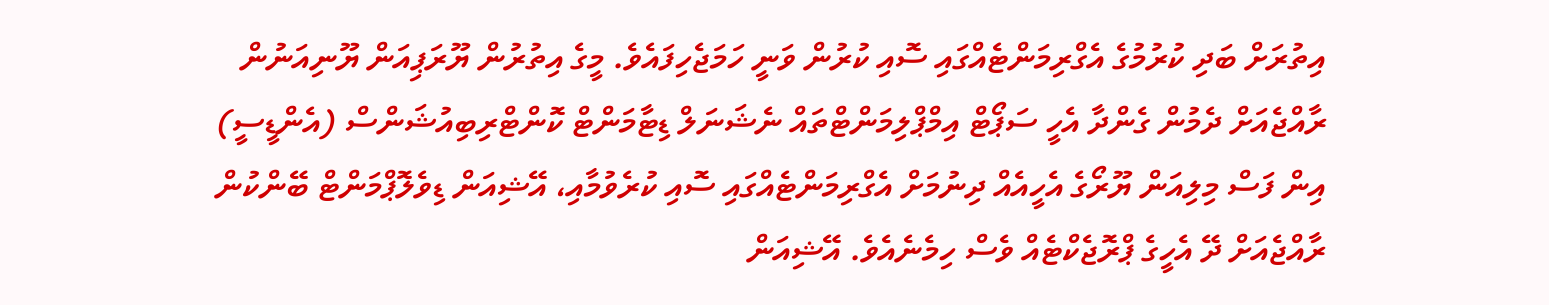އިތުރަށް ބަދި ކުރުމުގެ އެގްރިމަންޓެއްގައި ސޮއި ކުރުން ވަނީ ހަމަޖެހިފައެވެ. މީގެ އިތުރުން ޔޫރަޕިއަން ޔޫނިއަނުން ރާއްޖެއަށް ދެމުން ގެންދާ އެހީ ސަޕޯޓް އިމްޕްލިމަންޓްތައް ނެޝަނަލް ޑިޓާމަންޓް ކޮންޓްރިބިއުޝަންސް (އެންޑީސީ) އިން ފަސް މިލިއަން ޔޫރޯގެ އެހީއެއް ދިނުމަށް އެގްރިމަންޓެއްގައި ސޮއި ކުރެވުމާއި، އޭޝިއަން ޑިވެލޮޕްމަންޓް ބޭންކުން ރާއްޖެއަށް ދޭ އެހީގެ ޕްރޮޖެކްޓެއް ވެސް ހިމެނެއެވެ. އޭޝިއަން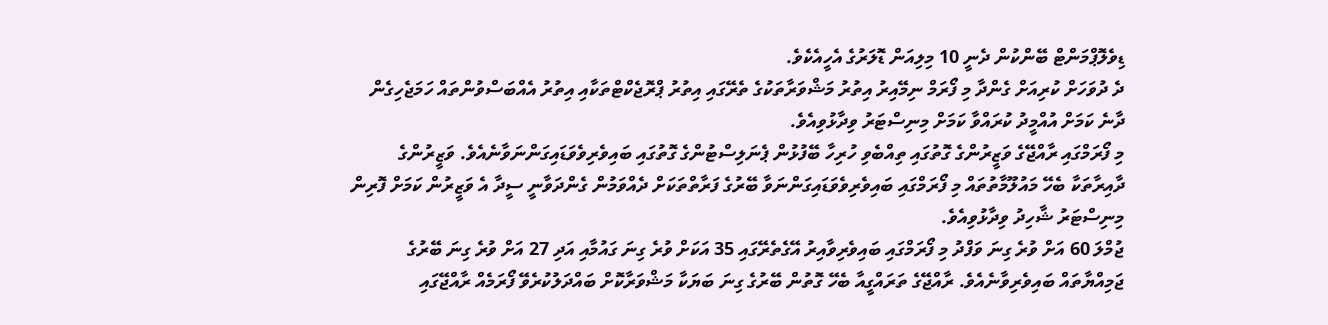ޑިވެލޮޕްމަންޓް ބޭންކުން ދެނީ 10 މިލިއަން ޑޮލަރުގެ އެހީއެކެވެ.
ދެ ދުވަހަށް ކުރިއަށް ގެންދާ މި ފޯރަމް ނިމޭއިރު އިތުރު މަޝްވަރާތަކުގެ ތެރޭގައި އިތުރު ޕްރޮޖެކްޓްތަކާއި އިތުރު އެއްބަސްވުންތައް ހަމަޖެހިގެން ދާނެ ކަމަށް އުއްމީދު ކުރައްވާ ކަމަށް މިނިސްޓަރު ވިދާޅުވިއެވެ.
މި ފޯރަމްގައި ރާއްޖޭގެ ވަޒީރުންގެ ގޮތުގައި ތިއްބެވި ހުރިހާ ބޭފުޅުން ޕެނަލިސްޓުންގެ ގޮތުގައި ބައިވެރިވެވަޑައިގަންނަވާނެއެވެ. ވަޒީރުންގެ ދާއިރާތަކާ ބެހޭ މައުލޫމާތުތައް މި ފޯރަމްގައި ބައިވެރިވެވަޑައިގަންނަވާ ބޭރުގެ ފަރާތްތަކަށް ދެއްވަމުން ގެންދަވާނީ ސީދާ އެ ވަޒީރުން ކަމަށް ފޮރިން މިނިސްޓަރު ޝާހިދު ވިދާޅުވިއެވެ.
ޖުމްލަ 60 އަށް ވުރެ ގިނަ ވަފްދު މި ފޯރަމްގައި ބައިވެރިވާއިރު އޭގެތެރޭގައި 35 އަކަށް ވުރެ ގިނަ ގައުމާއި އަދި 27 އަށް ވުރެ ގިނަ ބޭރުގެ ޖަމިއްޔާތައް ބައިވެރިވާނެއެވެ. ރާއްޖޭގެ ތަރައްގީއާ ބެހޭ ގޮތުން ބޭރުގެ ގިނަ ބަޔަކާ މަޝްވަރާކޮށް ބައްދަލުކުރެވޭ ފޯރަމެއް ރާއްޖޭގައި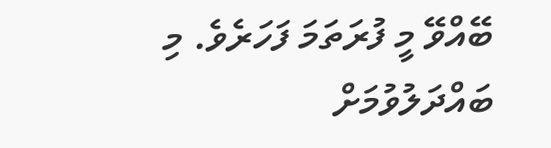ބޭއްވޭ މީ ފުރަތަމަ ފަހަރެވެ. މި ބައްދަލުވުމަށް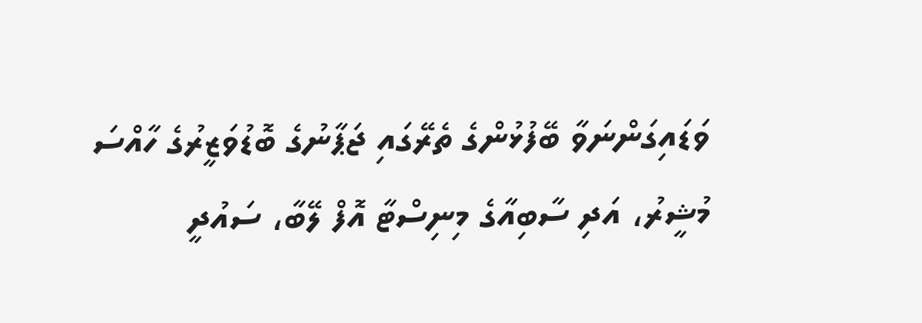ވަޑައިގަންނަވާ ބޭފުޅުންގެ ތެރޭގައި ޖަޕާނުގެ ބޮޑުވަޒީރުގެ ހާއްސަ މުޝީރު، އަދި ސާބިއާގެ މިނިސްޓާ އޮފް ލޭބާ، ސައުދީ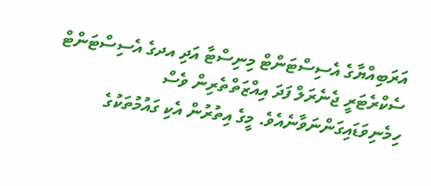އަރަބިއްޔާގެ އެސިސްޓަންޓް މިނިސްޓާ އަދި އދގެ އެސިސްޓަންޓް ސެކްރެޓަރީ ޖެނެރަލް ފަދަ އިއްޒަތްތެރިން ވެސް ހިމެނިވަޑައިގަންނަވާނެއެވެ. މީގެ އިތުރުން އެކި ގައުމުތަކުގެ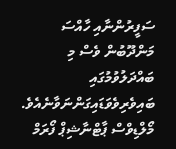ސަފީރުންނާއި ހާއްސަ މަންދޫބުން ވެސް މި ބައްދަލުވުމުގައި ބައިވެރިވެވަޑައިގަންނަވާނެއެވެ.
މޯލްޑިވްސް ޕާޓްނާޝިޕް ފޯރަމް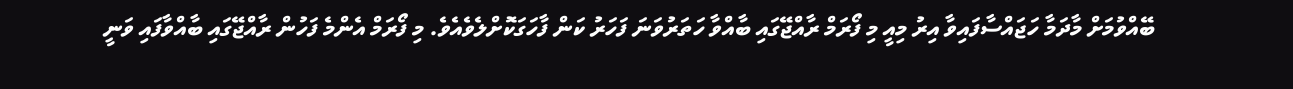ބޭއްވުމަށް މާދަމާ ހަޖައްސާފައިވާ އިރު މިއީ މި ފޯރަމް ރާއްޖޭގައި ބާއްވާ ހަތަރުވަނަ ފަހަރު ކަން ފާހަގަކޮށްލެވެއެވެ. މި ފޯރަމް އެންމެ ފަހުން ރާއްޖޭގައި ބާއްވާފައި ވަނީ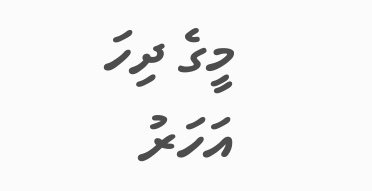މީގެ ދިހަ އަހަރު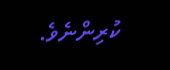ކުރިންނެވެ.